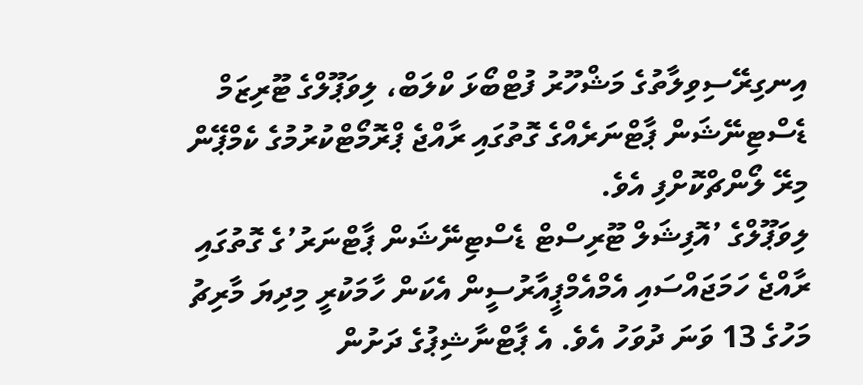އިނގިރޭސިވިލާތުގެ މަޝްހޫރު ފުޓްބޯޅަ ކްލަބް، ލިވަޕޫލްގެ ޓޫރިޒަމް ޑެސްޓިނޭޝަން ޕާޓްނަރެއްގެ ގޮތުގައި ރާއްޖެ ޕްރޮމޯޓްކުރުމުގެ ކެމްޕޭން މިރޭ ލޯންޗްކޮށްފި އެވެ.
ލިވަޕޫލްގެ ’އޮފިޝަލް ޓޫރިސްޓް ޑެސްޓިނޭޝަން ޕާޓްނަރު’ގެ ގޮތުގައި ރާއްޖެ ހަމަޖައްސައި އެމްއެމްޕީއާރުސީން އެކަން ހާމަކުރީ މިދިޔަ މާރިޗު މަހުގެ 13 ވަނަ ދުވަހު އެވެ. އެ ޕާޓްނާޝިޕުގެ ދަށުން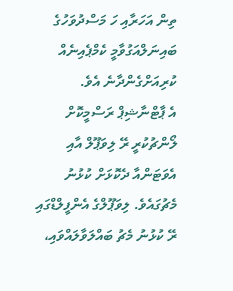ތިން އަހަރާއި ހަ މަސްދުވަހުގެ ބައިނަލްއަގުވާމީ ކެމްޕެއިނެއް ކުރިއަށްގެންދާނެ އެވެ.
އެ ޕާޓްނާޝިޕް ރަސްމީކޮށް ލޯންޗުކުރީ ރޭ ލިވަޕޫލް އާއި އެވަޓަންއާ ދެކޮޅަށް ކުޅުނު މެޗުގައެވެ. ލިވަޕޫލްގެ އެންފީލްޑްގައި ރޭ ކުޅުނު މެޗު ބައްލަވާލައްވައި،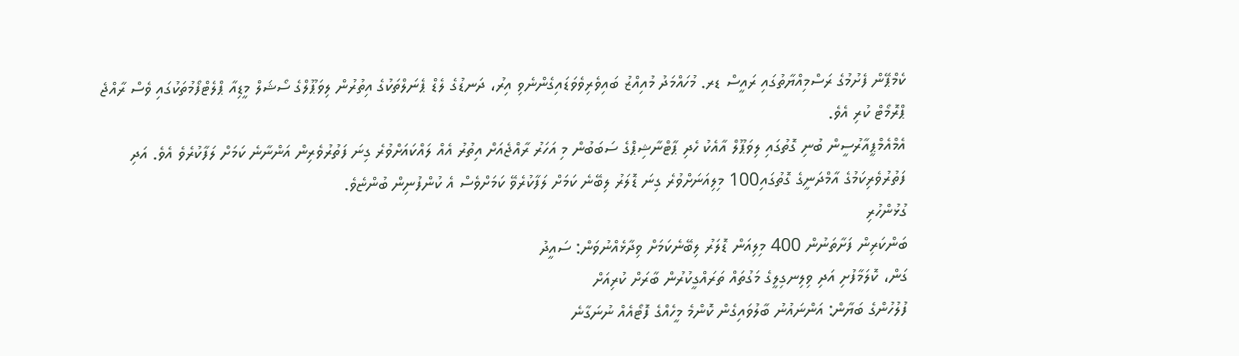ކެމްޕޭން ފެށުމުގެ ރަސްމިއްޔާތުގައި ރައީސް ޑރ. މުހައްމަދު މުއިއްޒު ބައިވެރިވެވަޑައިގެންނެވި އިރު، ދަނޑުގެ ލެޑް ޕެނަލްތަކުގެ އިތުރުން ލިވަޕޫލްގެ ސޯޝަލް މީޑިއާ ޕްލެޓްފޯމުތަކުގައި ވެސް ރާއްޖެ ޕްރޮމޯޓް ކުރި އެވެ.
އެމްއެމްޕީއާރުސީން ބުނި ގޮތުގައި ލިވަޕޫލް އާއެކު ހެދި ޕާޓްނާޝިޕްގެ ސަބަބުން މި އަހަރު ރާއްޖެއަށް އިތުރު އެއް ލައްކައަށްވުރެ ގިނަ ފަތުރުވެރިން އަންނާނެ ކަމަށް ލަފާކުރެވެ އެވެ. އަދި ފަތުރުވެރިކަމުގެ އާމްދަނީގެ ގޮތުގައި100 މިލިއަނަށްވުރެ ގިނަ ޑޮލަރު ލިބޭނެ ކަމަށް ލަފާކުރެވޭ ކަމަށްވެސް އެ ކުންފުނިން ބުންޏެވެ.
ގުޅުންހުރި
ބަންކަރިން ފަށާތަނުން 400 މިލިއަން ޑޮލަރު ލިބޭނެކަމަށް ވިދާޅެއްނުވަން: ސައީދު
ގަން، ކޮލަމާފުށި އަދި ވިލިނގިލީގެ މަގުތައް ތަރައްގީކުރުން ބާރަށް ކުރިއަށް
ފުލުހުންގެ ބަޔާން: އަންނައުނު ބާލުވައިގެން ކޮންމެ މީހެއްގެ ފޮޓޯއެއް ނުނަގާނެ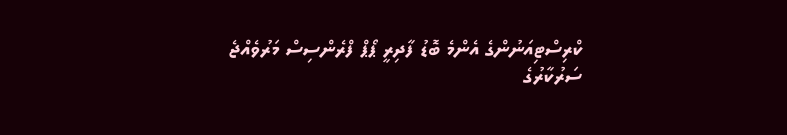ކްރިސްޓިއަނުންގެ އެންމެ ބޮޑު ފާދިރީ ޕޯޕް ފްރެންސިސް މަރުވެއްޖެ
ސަރުކާރުގެ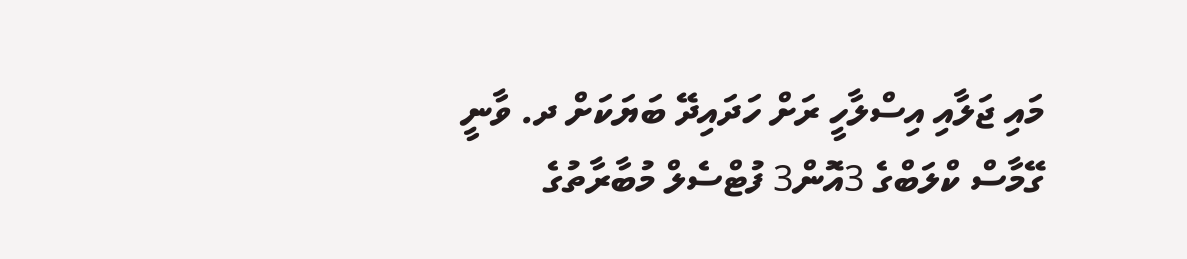މައި ޖަލާއި އިސްލާހީ ރަށް ހަދައިދޭ ބަޔަކަށް ދ. ވާނީ
ގޭމާސް ކްލަބްގެ 3އޮން3 ފުޓްސެލް މުބާރާތުގެ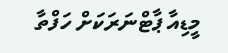މީޑިއާ ޕާޓްނަރަކަށް ހަފްތާ